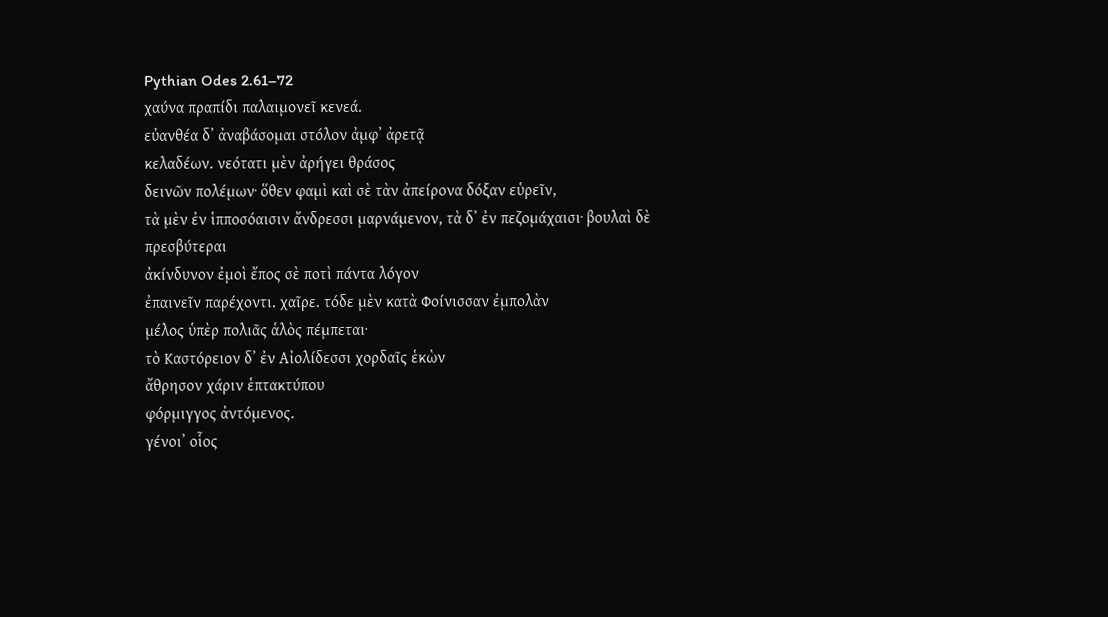Pythian Odes 2.61–72
χαύνα πραπίδι παλαιμονεῖ κενεά.
εὐανθέα δʼ ἀναβάσομαι στόλον ἀμφʼ ἀρετᾷ
κελαδέων. νεότατι μὲν ἀρήγει θράσος
δεινῶν πολέμων· ὅθεν φαμὶ καὶ σὲ τὰν ἀπείρονα δόξαν εὑρεῖν,
τὰ μὲν ἐν ἱπποσόαισιν ἄνδρεσσι μαρνάμενον, τὰ δʼ ἐν πεζομάχαισι· βουλαὶ δὲ πρεσβύτεραι
ἀκίνδυνον ἐμοὶ ἔπος σὲ ποτὶ πάντα λόγον
ἐπαινεῖν παρέχοντι. χαῖρε. τόδε μὲν κατὰ Φοίνισσαν ἐμπολὰν
μέλος ὑπὲρ πολιᾶς ἁλὸς πέμπεται·
τὸ Καστόρειον δʼ ἐν Αἰολίδεσσι χορδαῖς ἑκὼν
ἄθρησον χάριν ἑπτακτύπου
φόρμιγγος ἀντόμενος.
γένοιʼ οἷος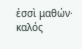ἐσσὶ μαθών· καλός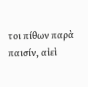τοι πίθων παρὰ παισίν, αἰεὶ